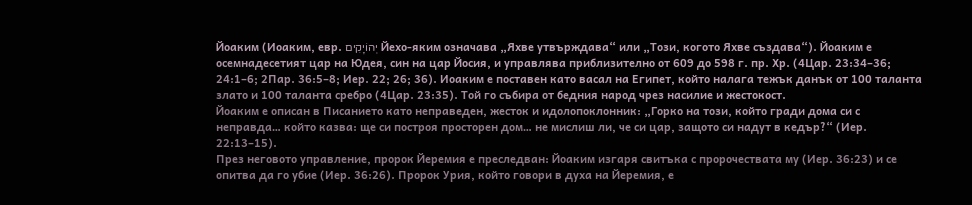Йоаким (Иоаким, евр. יְהוֹיָקִים Йехо-яким означава „Яхве утвърждава“ или „Този, когото Яхве създава“). Йоаким е осемнадесетият цар на Юдея, син на цар Йосия, и управлява приблизително от 609 до 598 г. пр. Хр. (4Цар. 23:34–36; 24:1–6; 2Пар. 36:5–8; Иер. 22; 26; 36). Иоаким е поставен като васал на Египет, който налага тежък данък от 100 таланта злато и 100 таланта сребро (4Цар. 23:35). Той го събира от бедния народ чрез насилие и жестокост.
Йоаким е описан в Писанието като неправеден, жесток и идолопоклонник: „Горко на този, който гради дома си с неправда… който казва: ще си построя просторен дом… не мислиш ли, че си цар, защото си надут в кедър?“ (Иер. 22:13–15).
През неговото управление, пророк Йеремия е преследван: Йоаким изгаря свитъка с пророчествата му (Иер. 36:23) и се опитва да го убие (Иер. 36:26). Пророк Урия, който говори в духа на Йеремия, е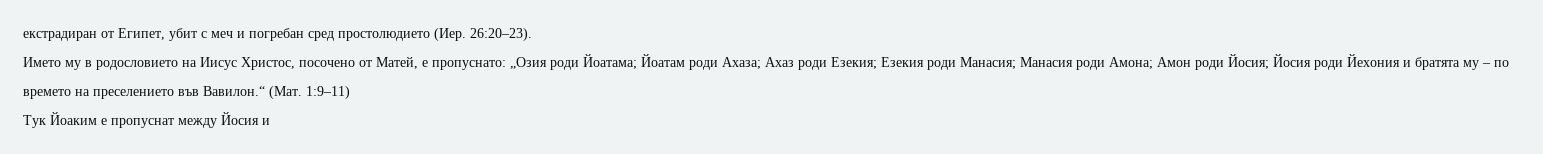екстрадиран от Египет, убит с меч и погребан сред простолюдието (Иер. 26:20–23).
Името му в родословието на Иисус Христос, посочено от Матей, е пропуснато: „Озия роди Йоатама; Йоатам роди Ахаза; Ахаз роди Езекия; Езекия роди Манасия; Манасия роди Амона; Амон роди Йосия; Йосия роди Йехония и братята му – по времето на преселението във Вавилон.“ (Мат. 1:9–11)
Тук Йоаким е пропуснат между Йосия и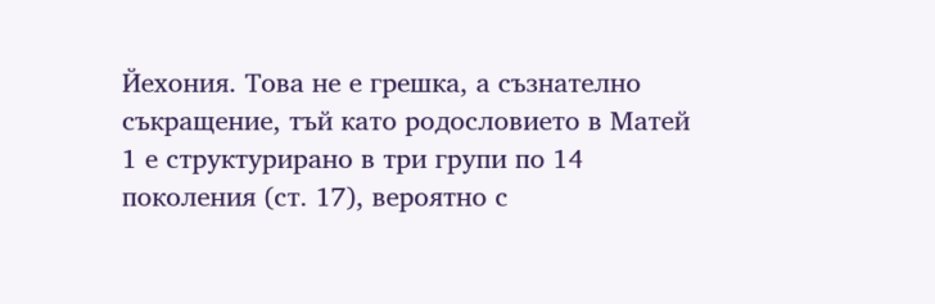Йехония. Това не е грешка, а съзнателно съкращение, тъй като родословието в Матей 1 е структурирано в три групи по 14 поколения (ст. 17), вероятно с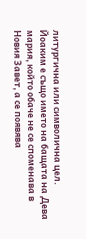литургична или символична цел.
Йоаким е също името на бащата на Дева мария, който обаче не се споменава в Новия Завет, а се появява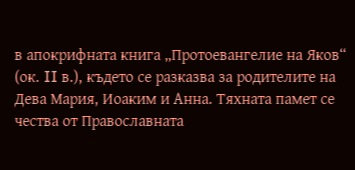в апокрифната книга „Протоевангелие на Яков“ (ок. II в.), където се разказва за родителите на Дева Мария, Иоаким и Анна. Тяхната памет се чества от Православната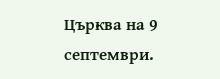Църква на 9 септември.